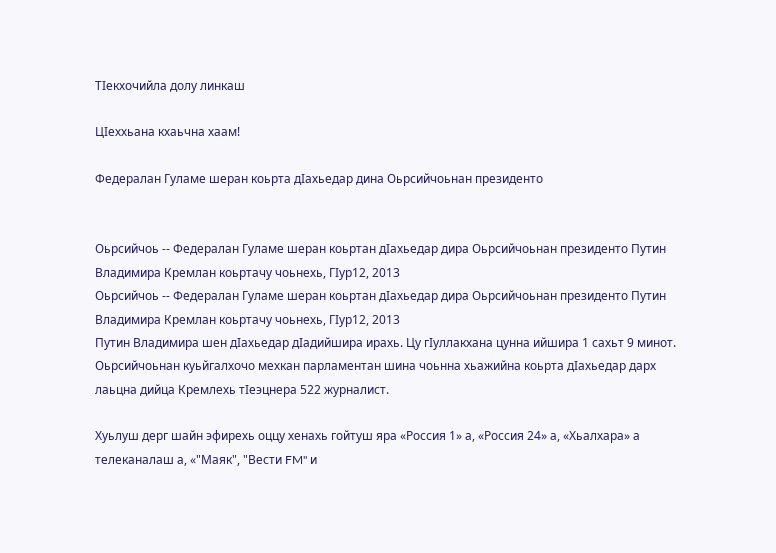ТIекхочийла долу линкаш

ЦIеххьана кхаьчна хаам!

Федералан Гуламе шеран коьрта дIахьедар дина Оьрсийчоьнан президенто


Оьрсийчоь -- Федералан Гуламе шеран коьртан дIахьедар дира Оьрсийчоьнан президенто Путин Владимира Кремлан коьртачу чоьнехь, ГIур12, 2013
Оьрсийчоь -- Федералан Гуламе шеран коьртан дIахьедар дира Оьрсийчоьнан президенто Путин Владимира Кремлан коьртачу чоьнехь, ГIур12, 2013
Путин Владимира шен дIахьедар дIадийшира ирахь. Цу гIуллакхана цунна ийшира 1 сахьт 9 минот. Оьрсийчоьнан куьйгалхочо мехкан парламентан шина чоьнна хьажийна коьрта дIахьедар дарх лаьцна дийца Кремлехь тIеэцнера 522 журналист.

Хуьлуш дерг шайн эфирехь оццу хенахь гойтуш яра «Россия 1» а, «Россия 24» а, «Хьалхара» а телеканалаш а, «"Маяк", "Вести FM" и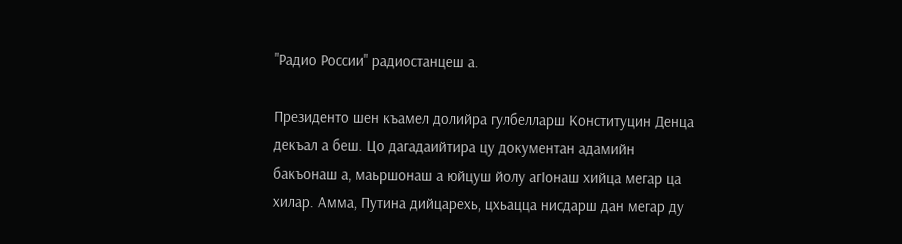"Радио России" радиостанцеш а.

Президенто шен къамел долийра гулбелларш Конституцин Денца декъал а беш. Цо дагадаийтира цу документан адамийн бакъонаш а, маьршонаш а юйцуш йолу агIонаш хийца мегар ца хилар. Амма, Путина дийцарехь, цхьацца нисдарш дан мегар ду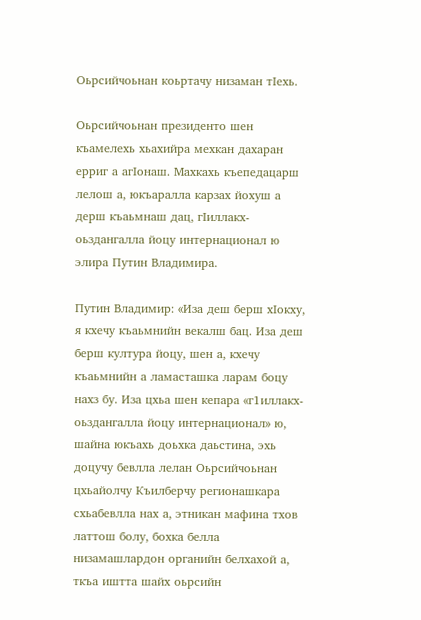Оьрсийчоьнан коьртачу низаман тIехь.

Оьрсийчоьнан президенто шен къамелехь хьахийра мехкан дахаран ерриг а агIонаш. Махкахь къепедацарш лелош а, юкъаралла карзах йохуш а дерш къаьмнаш дац, гIиллакх-оьздангалла йоцу интернационал ю элира Путин Владимира.

Путин Владимир: «Иза деш берш хIокху, я кхечу къаьмнийн векалш бац. Иза деш берш култура йоцу, шен а, кхечу къаьмнийн а ламасташка ларам боцу нахз бу. Иза цхьа шен кепара «г1иллакх-оьздангалла йоцу интернационал» ю, шайна юкъахь доьхка даьстина, эхь доцучу бевлла лелан Оьрсийчоьнан цхьайолчу Къилберчу регионашкара схьабевлла нах а, этникан мафина тхов латтош болу, бохка белла низамашлардон органийн белхахой а, ткъа иштта шайх оьрсийн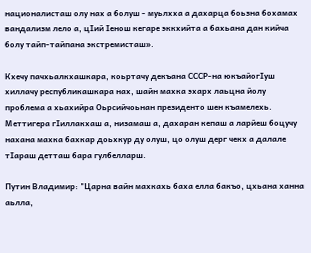националисташ олу нах а болуш - муьлхха а дахарца боьзна бохамах вандализм лело а, цIий Iенош кегаре эккхийта а бахьана дан кийча болу тайп-тайпана экстремисташ».

Кхечу пачхьалкхашкара, коьртачу декъана СССР-на юкъайогIуш хиллачу республикашкара нах, шайн махка эхарх лаьцна йолу проблема а хьахийра Оьрсийчоьнан президенто шен къамелехь. Меттигера гIиллакхаш а, низамаш а, дахаран кепаш а ларйеш боцучу нахана махка бахкар доьхкур ду олуш, цо олуш дерг чекх а далале тIараш детташ бара гулбелларш.

Путин Владимир: "Царна вайн махкахь баха елла бакъо, цхьана ханна аьлла,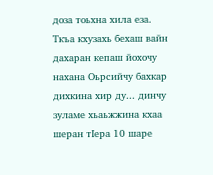доза тоьхна хила еза. Ткъа кхузахь бехаш вайн дахаран кепаш йохочу нахана Оьрсийчу бахкар дихкина хир ду... динчу зуламе хьаьжжина кхаа шеран тIера 10 шаре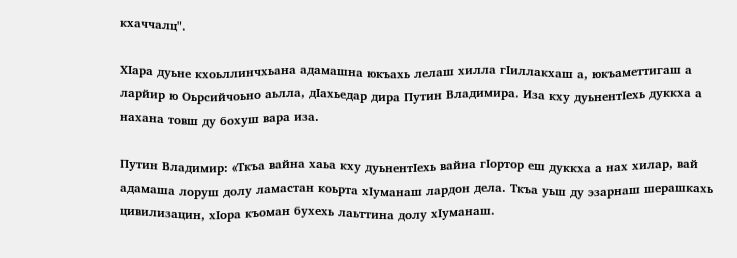кхаччалц".

ХIара дуьне кхоьллинчхьана адамашна юкъахь лелаш хилла гIиллакхаш а, юкъаметтигаш а ларйир ю Оьрсийчоьно аьлла, дIахьедар дира Путин Владимира. Иза кху дуьнентIехь дуккха а нахана товш ду бохуш вара иза.

Путин Владимир: «Ткъа вайна хаьа кху дуьнентIехь вайна гIортор еш дуккха а нах хилар, вай адамаша лоруш долу ламастан коьрта хIуманаш лардон дела. Ткъа уьш ду эзарнаш шерашкахь цивилизацин, хIора къоман бухехь лаьттина долу хIуманаш.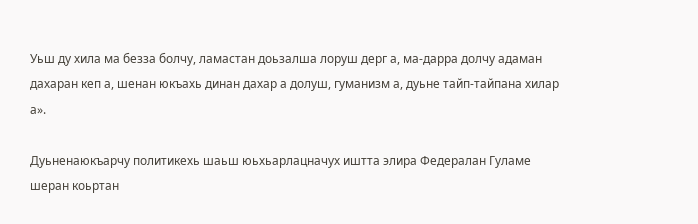Уьш ду хила ма безза болчу, ламастан доьзалша лоруш дерг а, ма-дарра долчу адаман дахаран кеп а, шенан юкъахь динан дахар а долуш, гуманизм а, дуьне тайп-тайпана хилар а».

Дуьненаюкъарчу политикехь шаьш юьхьарлацначух иштта элира Федералан Гуламе шеран коьртан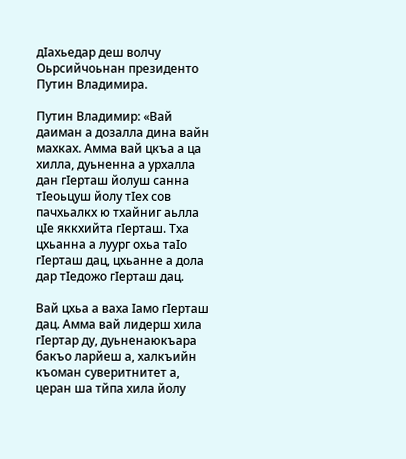дIахьедар деш волчу Оьрсийчоьнан президенто Путин Владимира.

Путин Владимир: «Вай даиман а дозалла дина вайн махках. Амма вай цкъа а ца хилла, дуьненна а урхалла дан гIерташ йолуш санна тIеоьцуш йолу тIех сов пачхьалкх ю тхайниг аьлла цIе яккхийта гIерташ. Тха цхьанна а луург охьа таIо гIерташ дац, цхьанне а дола дар тIедожо гIерташ дац.

Вай цхьа а ваха Iамо гIерташ дац. Амма вай лидерш хила гIертар ду, дуьненаюкъара бакъо ларйеш а, халкъийн къоман суверитнитет а, церан ша тйпа хила йолу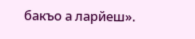бакъо а ларйеш».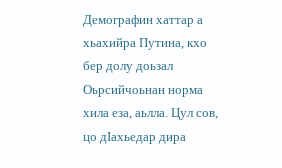Демографин хаттар а хьахийра Путина, кхо бер долу доьзал Оьрсийчоьнан норма хила еза, аьлла. Цул сов, цо дIахьедар дира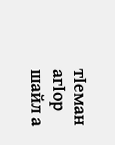тIеман агIор шайл а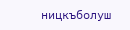ницкъболуш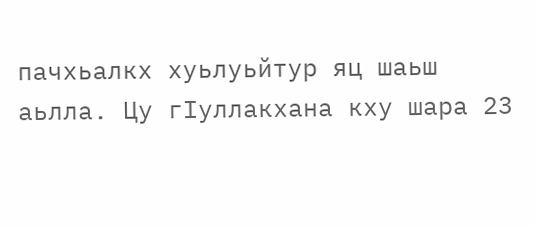пачхьалкх хуьлуьйтур яц шаьш аьлла. Цу гIуллакхана кху шара 23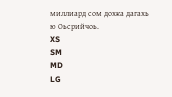миллиард сом дохка дагахь ю Оьсрийчоь.
XS
SM
MD
LG